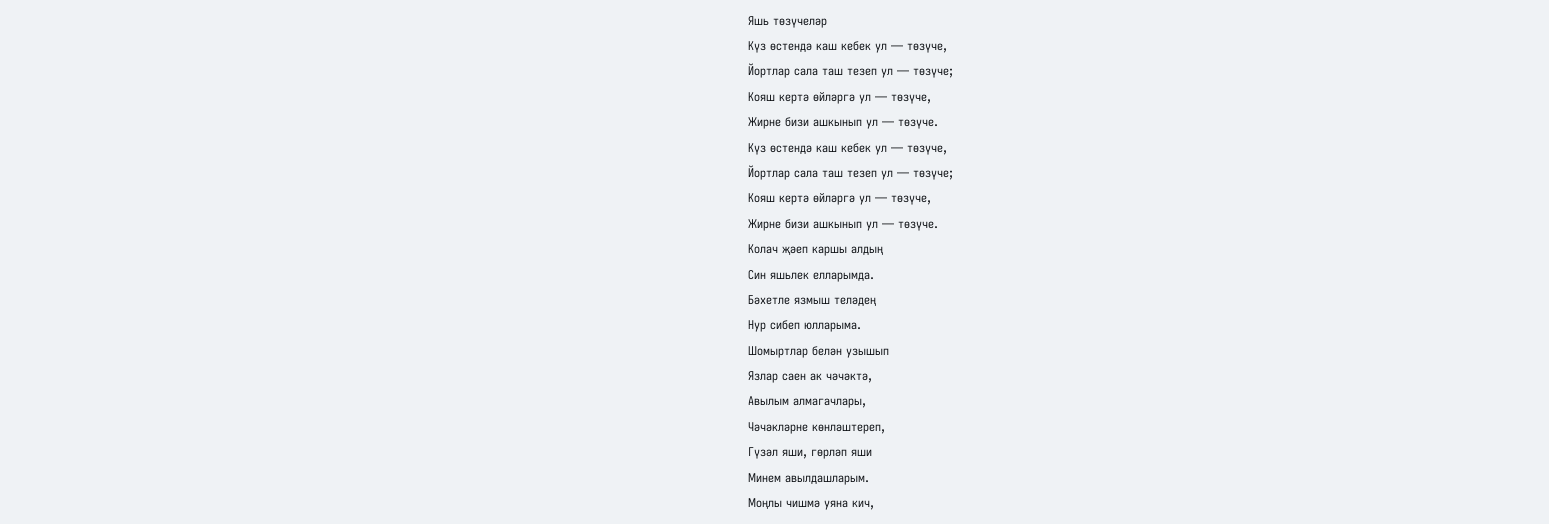Яшь төзүчеләр
Күз өстендә каш кебек ул — төзүче,
Йортлар сала таш тезеп ул — төзүче;
Кояш кертә өйләргә ул — төзүче,
Жирне бизи ашкынып ул — төзүче.
Күз өстендә каш кебек ул — төзүче,
Йортлар сала таш тезеп ул — төзүче;
Кояш кертә өйләргә ул — төзүче,
Жирне бизи ашкынып ул — төзүче.
Колач җәеп каршы алдың
Син яшьлек елларымда.
Бәхетле язмыш теләдең
Нур сибеп юлларыма.
Шомыртлар белән узышып
Язлар саен ак чәчәктә,
Авылым алмагачлары,
Чәчәкләрне көнләштереп,
Гүзәл яши, гөрләп яши
Минем авылдашларым.
Моңлы чишмә уяна кич,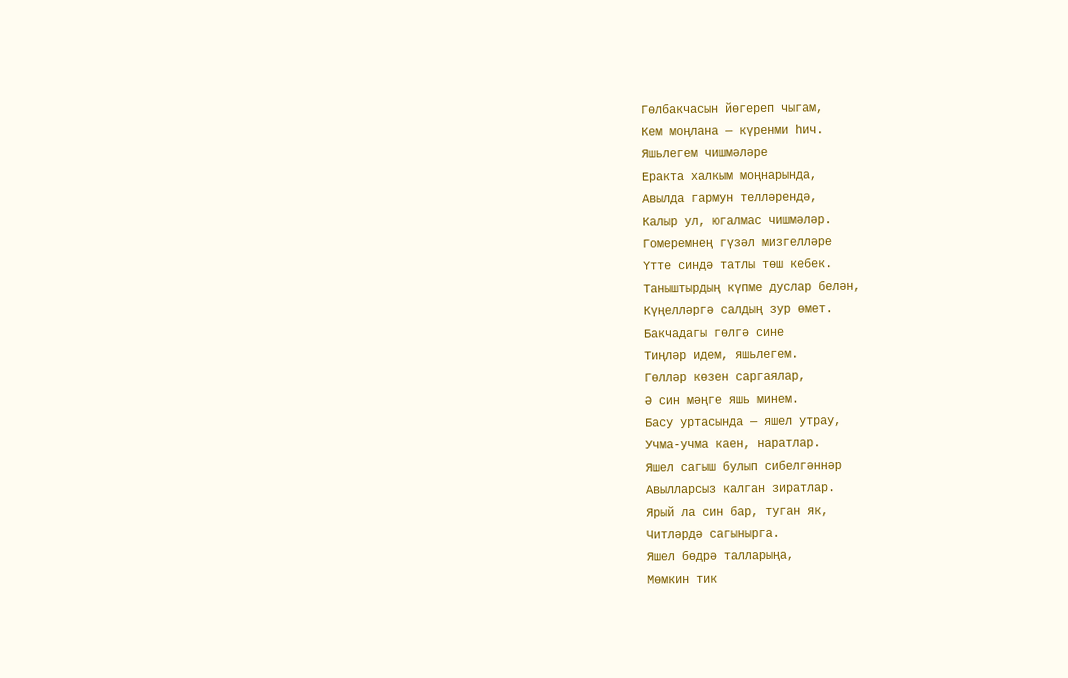Гөлбакчасын йөгереп чыгам,
Кем моңлана — күренми һич.
Яшьлегем чишмәләре
Еракта халкым моңнарында,
Авылда гармун телләрендә,
Калыр ул, югалмас чишмәләр.
Гомеремнең гүзәл мизгелләре
Үтте синдә татлы төш кебек.
Таныштырдың күпме дуслар белән,
Күңелләргә салдың зур өмет.
Бакчадагы гөлгә сине
Тиңләр идем, яшьлегем.
Гөлләр көзен саргаялар,
Ә син мәңге яшь минем.
Басу уртасында — яшел утрау,
Учма-учма каен, наратлар.
Яшел сагыш булып сибелгәннәр
Авылларсыз калган зиратлар.
Ярый ла син бар, туган як,
Читләрдә сагынырга.
Яшел бөдрә талларыңа,
Мөмкин тик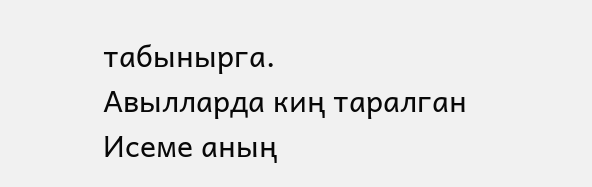табынырга.
Авылларда киң таралган
Исеме аның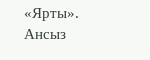«Ярты».
Ансыз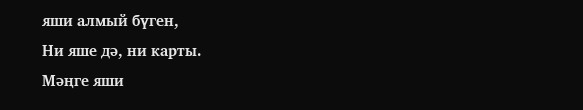яши алмый бүген,
Ни яше дә, ни карты.
Мәңге яши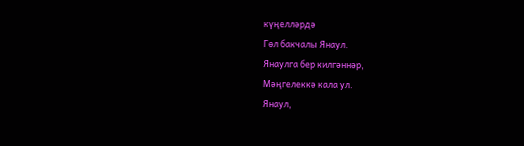күңелләрдә
Гөл бакчалы Янаул.
Янаулга бер килгәннәр,
Мәңгелеккә кала ул.
Янаул,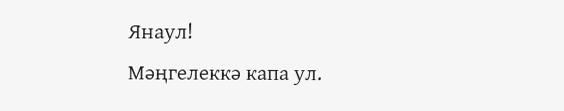Янаул!
Мәңгелеккә капа ул.